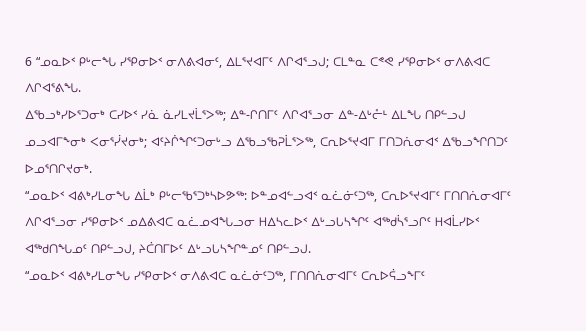6 “ᓄᓇᐅᑉ ᑭᒡᓕᖓ ᓯᕿᓂᐅᑉ ᓂᐱᕕᐊᓂᑦ, ᐃᒪᕐᔪᐊᒥᑦ ᐱᒋᐊᕐᓗᒍ; ᑕᒪᓐᓇ ᑕᕝᕙ ᓯᕿᓂᐅᑉ ᓂᐱᕕᐊᑕ ᐱᒋᐊᕐᕕᖓ.
ᐃᖃᓗᒃᓯᐅᕐᑐᓂᒃ ᑕᓯᐅᑉ ᓯᓈ ᓈᓯᒪᔪᒫᕐᐳᖅ; ᐃᓐ-ᒋᑎᒥᑦ ᐱᒋᐊᕐᓗᓂ ᐃᓐ-ᐃᒡᓔᒻ ᐃᒪᖓ ᑎᑭᓪᓗᒍ ᓄᓗᐊᒥᖕᓂᒃ ᐸᓂᕐᓰᔪᓂᒃ; ᐊᑦᔨᒌᖏᑦᑐᓂᒡᓗ ᐃᖃᓗᖃᕈᒫᕐᐳᖅ, ᑕᕆᐅᕐᔪᐊᒥ ᒥᑎᑐᕇᓂᐊᑉ ᐃᖃᓗᖏᑎᑐᑦ ᐅᓄᕐᑎᒋᔪᓂᒃ.
“ᓄᓇᐅᑉ ᐊᕕᒃᓯᒪᓂᖓ ᐃᒫᒃ ᑭᒡᓕᖃᕐᑐᒃᓴᐅᕗᖅ: ᐅᓐᓄᐊᓪᓗᐊᑉ ᓇᓛᓃᑦᑐᖅ, ᑕᕆᐅᕐᔪᐊᒥᑦ ᒥᑎᑎᕇᓂᐊᒥᑦ ᐱᒋᐊᕐᓗᓂ ᓯᕿᓂᐅᑉ ᓄᐃᕕᐊᑕ ᓇᓛᓄᐊᖓᓗᓂ ᕼᐃᓴᓚᐅᑉ ᐃᒡᓗᒐᓴᖏᑦ ᐊᖅᑯᓵᕐᓗᒋᑦ ᕼᐊᒫᓯᐅᑉ ᐊᖅᑯᑎᖓᓄᑦ ᑎᑭᓪᓗᒍ, ᔨᑖᑎᒥᐅᑦ ᐃᒡᓗᒐᓴᖏᓐᓄᑦ ᑎᑭᓪᓗᒍ.
“ᓄᓇᐅᑉ ᐊᕕᒃᓯᒪᓂᖓ ᓯᕿᓂᐅᑉ ᓂᐱᕕᐊᑕ ᓇᓛᓃᑦᑐᖅ, ᒥᑎᑎᕇᓂᐊᒥᑦ ᑕᕆᐅᕌᓗᖕᒥᑦ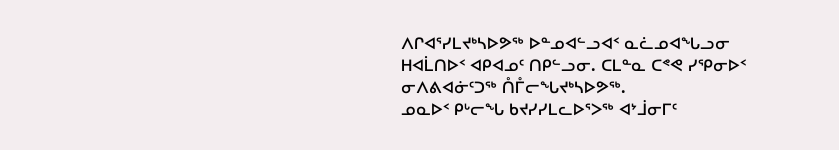ᐱᒋᐊᕐᓯᒪᔪᒃᓴᐅᕗᖅ ᐅᓐᓄᐊᓪᓗᐊᑉ ᓇᓛᓄᐊᖓᓗᓂ ᕼᐊᒫᑎᐅᑉ ᐊᑭᐊᓄᑦ ᑎᑭᓪᓗᓂ. ᑕᒪᓐᓇ ᑕᕝᕙ ᓯᕿᓂᐅᑉ ᓂᐱᕕᐊᓃᑦᑐᖅ ᑍᒤᓕᖓᔪᒃᓴᐅᕗᖅ.
ᓄᓇᐅᑉ ᑭᒡᓕᖓ ᑲᔪᓯᓯᒪᓚᐅᕐᐳᖅ ᐊᔾᒨᓂᒥᑦ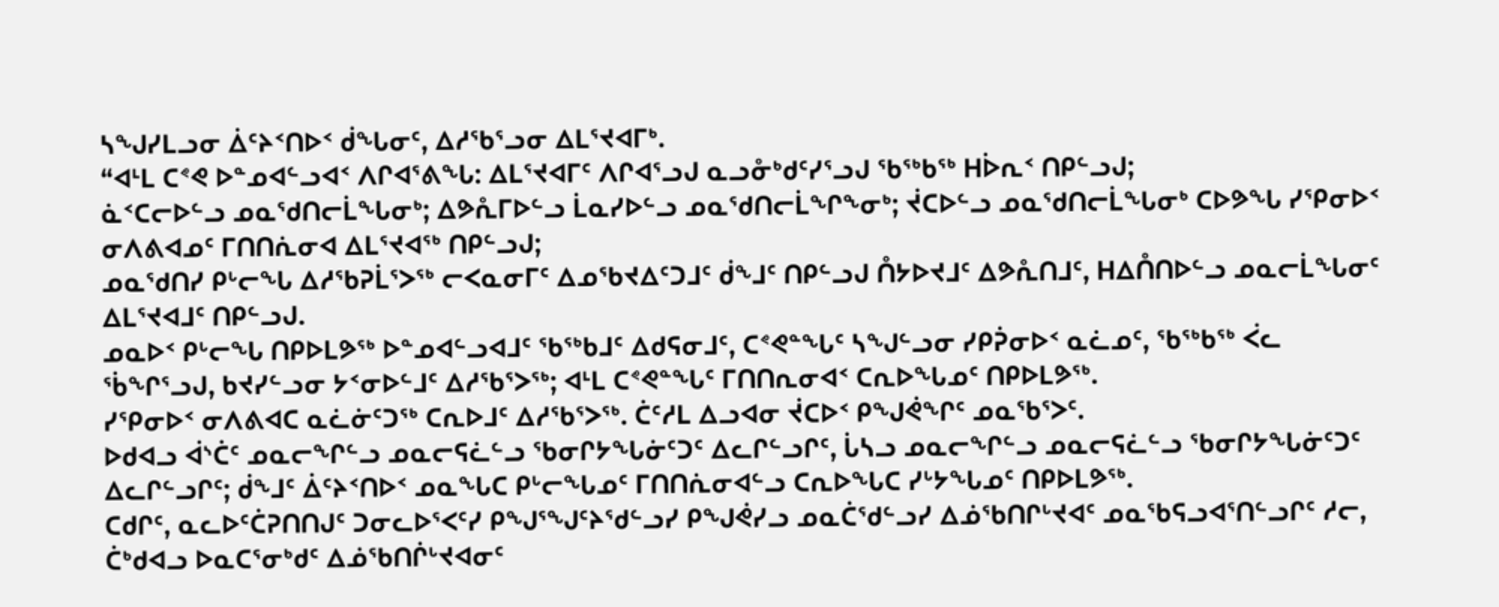ᓴᖑᓯᒪᓗᓂ ᐄᑦᔨᑉᑎᐅᑉ ᑰᖓᓂᑦ, ᐃᓱᖃᕐᓗᓂ ᐃᒪᕐᔪᐊᒥᒃ.
“ᐊᒻᒪ ᑕᕝᕙ ᐅᓐᓄᐊᓪᓗᐊᑉ ᐱᒋᐊᕐᕕᖓ: ᐃᒪᕐᔪᐊᒥᑦ ᐱᒋᐊᕐᓗᒍ ᓇᓗᓁᒃᑯᑦᓯᕐᓗᒍ ᖃᖅᑲᖅ ᕼᐆᕆᑉ ᑎᑭᓪᓗᒍ;
ᓈᑉᑕᓕᐅᓪᓗ ᓄᓇᖁᑎᓕᒫᖓᓂᒃ; ᐃᕗᕅᒥᐅᓪᓗ ᒫᓇᓯᐅᓪᓗ ᓄᓇᖁᑎᓕᒫᖏᖕᓂᒃ; ᔫᑕᐅᓪᓗ ᓄᓇᖁᑎᓕᒫᖓᓂᒃ ᑕᐅᕗᖓ ᓯᕿᓂᐅᑉ ᓂᐱᕕᐊᓄᑦ ᒥᑎᑎᕇᓂᐊ ᐃᒪᕐᔪᐊᖅ ᑎᑭᓪᓗᒍ;
ᓄᓇᖁᑎᓯ ᑭᒡᓕᖓ ᐃᓱᖃᕈᒫᕐᐳᖅ ᓕᐸᓇᓂᒥᑦ ᐃᓄᖃᔪᐃᑦᑐᒧᑦ ᑰᖕᒧᑦ ᑎᑭᓪᓗᒍ ᑍᔭᐅᔪᒧᑦ ᐃᕗᕅᑎᒧᑦ, ᕼᐃᑍᑎᐅᓪᓗ ᓄᓇᓕᒫᖓᓂᑦ ᐃᒪᕐᔪᐊᒧᑦ ᑎᑭᓪᓗᒍ.
ᓄᓇᐅᑉ ᑭᒡᓕᖓ ᑎᑭᐅᒪᕗᖅ ᐅᓐᓄᐊᓪᓗᐊᒧᑦ ᖃᖅᑲᒧᑦ ᐃᑯᕋᓂᒧᑦ, ᑕᕝᕙᓐᖓᑦ ᓴᖑᓪᓗᓂ ᓯᑭᕉᓂᐅᑉ ᓇᓛᓄᑦ, ᖃᖅᑲᖅ ᐹᓚ ᖄᖏᕐᓗᒍ, ᑲᔪᓯᓪᓗᓂ ᔭᑉᓂᐅᓪᒧᑦ ᐃᓱᖃᕐᐳᖅ; ᐊᒻᒪ ᑕᕝᕙᓐᖓᑦ ᒥᑎᑎᕆᓂᐊᑉ ᑕᕆᐅᖓᓄᑦ ᑎᑭᐅᒪᕗᖅ.
ᓯᕿᓂᐅᑉ ᓂᐱᕕᐊᑕ ᓇᓛᓃᑦᑐᖅ ᑕᕆᐅᒧᑦ ᐃᓱᖃᕐᐳᖅ. ᑖᑦᓱᒪ ᐃᓗᐊᓂ ᔫᑕᐅᑉ ᑭᖑᕚᖏᑦ ᓄᓇᖃᕐᐳᑦ.
ᐅᑯᐊᓗ ᐋᔅᑖᑦ ᓄᓇᓕᖏᓪᓗ ᓄᓇᓕᕋᓛᓪᓗ ᖃᓂᒋᔭᖓᓃᑦᑐᑦ ᐃᓚᒋᓪᓗᒋᑦ, ᒑᓴᓗ ᓄᓇᓕᖏᓪᓗ ᓄᓇᓕᕋᓛᓪᓗ ᖃᓂᒋᔭᖓᓃᑦᑐᑦ ᐃᓚᒋᓪᓗᒋᑦ; ᑰᖕᒧᑦ ᐄᑦᔨᑉᑎᐅᑉ ᓄᓇᖓᑕ ᑭᒡᓕᖓᓄᑦ ᒥᑎᑎᕇᓂᐊᓪᓗ ᑕᕆᐅᖓᑕ ᓯᒡᔭᖓᓄᑦ ᑎᑭᐅᒪᕗᖅ.
ᑕᑯᒋᑦ, ᓇᓚᐅᑦᑖᕈᑎᑎᒍᑦ ᑐᓂᓚᐅᕐᐸᑦᓯ ᑭᖑᕐᖑᑦᔨᖁᓪᓗᓯ ᑭᖑᕚᓯᓗ ᓄᓇᑖᖁᓪᓗᓯ ᐃᓅᖃᑎᒋᒡᔪᐊᑦ ᓄᓇᖃᕋᓗᐊᕐᑎᓪᓗᒋᑦ ᓱᓕ, ᑖᒃᑯᐊᓗ ᐅᓇᑕᕐᓂᒃᑯᑦ ᐃᓅᖃᑎᒌᒡᔪᐊᓂᑦ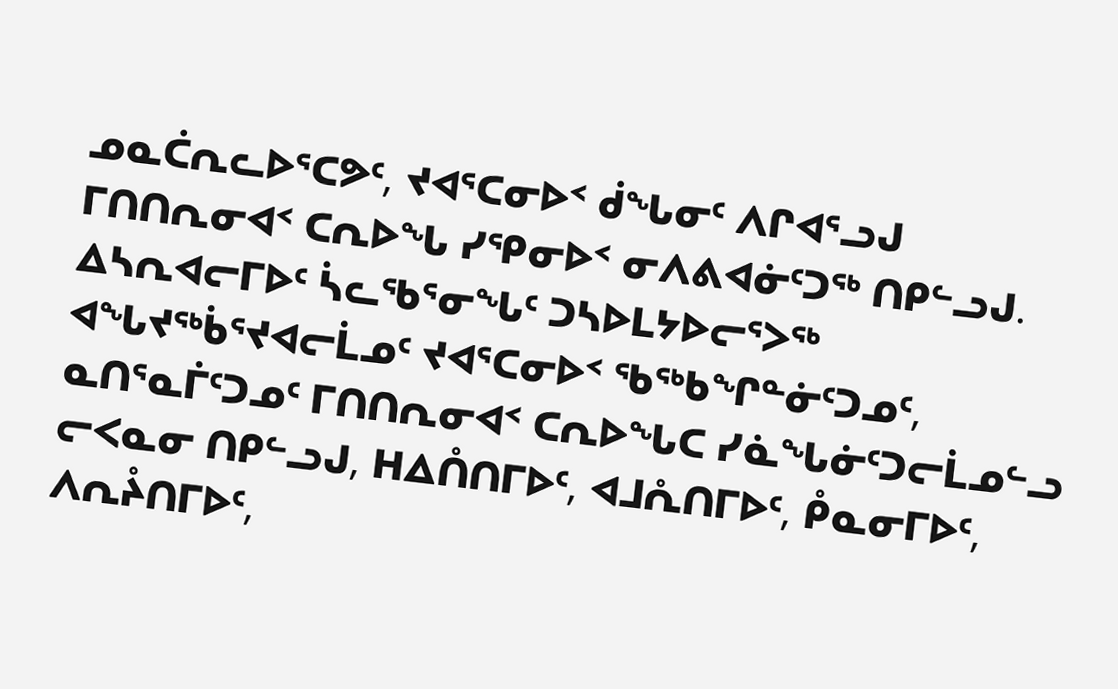ᓄᓇᑖᕆᓚᐅᕐᑕᕗᑦ, ᔪᐊᕐᑕᓂᐅᑉ ᑰᖓᓂᑦ ᐱᒋᐊᕐᓗᒍ ᒥᑎᑎᕆᓂᐊᑉ ᑕᕆᐅᖓ ᓯᕿᓂᐅᑉ ᓂᐱᕕᐊᓃᑦᑐᖅ ᑎᑭᓪᓗᒍ.
ᐃᓴᕆᐊᓕᒥᐅᑦ ᓵᓚᖃᕐᓂᖓᑦ ᑐᓴᐅᒪᔭᐅᓕᕐᐳᖅ ᐊᖓᔪᖅᑳᕐᔪᐊᓕᒫᓄᑦ ᔪᐊᕐᑕᓂᐅᑉ ᖃᖅᑲᖏᓐᓃᑦᑐᓄᑦ, ᓇᑎᕐᓇᒦᑦᑐᓄᑦ ᒥᑎᑎᕆᓂᐊᑉ ᑕᕆᐅᖓᑕ ᓯᓈᖓᓃᑦᑐᓕᒫᓄᓪᓗ ᓕᐸᓇᓂ ᑎᑭᓪᓗᒍ, ᕼᐃᑍᑎᒥᐅᑦ, ᐊᒧᕅᑎᒥᐅᑦ, ᑬᓇᓂᒥᐅᑦ, ᐱᕆᔧᑎᒥᐅᑦ,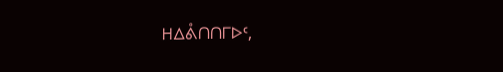ᕼᐃᕔᑎᑎᒥᐅᑦ,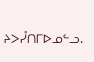ᔨᐳᓮᑎᒥᐅᓄᓪᓗ.